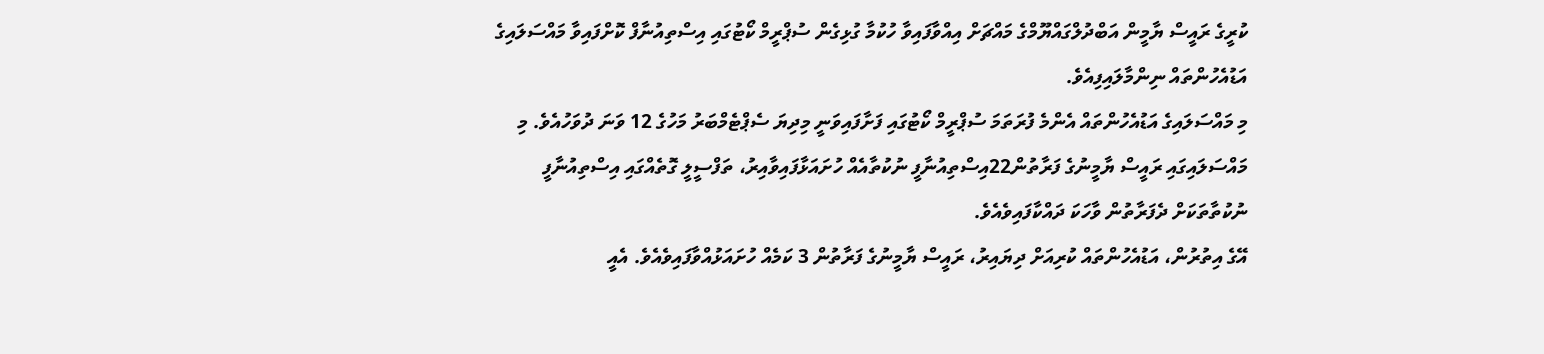ކުރީގެ ރައީސް ޔާމީން އަބްދުލްގައްޔޫމްގެ މައްޗަށް އިއްވާފައިވާ ހުކުމާ ގުޅިގެން ސުޕްރީމް ކޯޓުގައި އިސްތިއުނާފް ކޮށްފައިވާ މައްސަލައިގެ އަޑުއެހުންތައް ނިންމާލައިފިއެވެ.
މި މައްސަލައިގެ އަޑުއެހުންތައް އެންމެ ފުރަތަމަ ސުޕްރީމް ކޯޓުގައި ފަށާފައިވަނީ މިދިޔަ ސެޕްޓެމްބަރު މަހުގެ 12 ވަނަ ދުވަހުއެވެ. މި މައްސަލައިގައި ރައީސް ޔާމީނުގެ ފަރާތުން22އިސްތިއުނާފީ ނުކުތާއެއް ހުށައަޅާފައިވާއިރު، ތަފްސީލީ ގޮތެއްގައި އިސްތިއުނާފީ ނުކުތާތަކަށް ދެފަރާތުން ވާހަކަ ދައްކާފައިވެއެވެ.
އޭގެ އިތުރުން، އަޑުއެހުންތައް ކުރިއަށް ދިޔައިރު، ރައީސް ޔާމީނުގެ ފަރާތުން 3 ކަމެއް ހުށައަޅުއްވާފައިވެއެވެ. އެއީ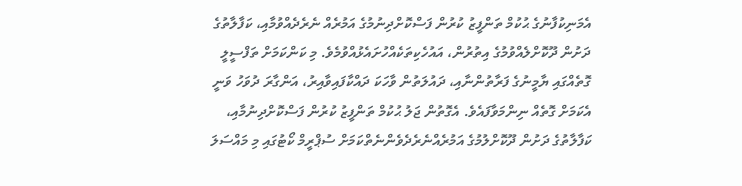އެމަނިކުފާނުގެ ޙުކުމް ތަންފީޒު ކުރުން ފަސްކޮށްދިނުމުގެ އަމުރެއް ނެރެދެއްވުމާއި، ކަފާލާތުގެ ދަށުން ދޫކޮށްލެއްވުމުގެ އިތުރުން، އައުހެކިތަކެއްހުށައެޅުއްވުމެވެ. މި ކަންކަމަށް ތަފްސީލީ ގޮތެއްގައި ޔާމީނުގެ ފަރާތުންނާއި، ދައުލަތުން ވާހަކަ ދައްކާފައިވާއިރު، އަންގާރަ ދުވަހު ވަނީ އެކަމަށް ގޮތެއް ނިންމަވާފައެވެ. އެގޮތުން ޖަލު ޙުކުމް ތަންފީޒު ކުރުން ފަސްކޮށްދިނުމާއި، ކަފާލާތުގެ ދަށުން ދޫކޮށްލުމުގެ އަމުރެއްނެރެދެވެންނެތްކަމަށް ސުޕްރީމް ކޯޓުގައި މި މައްސަލަ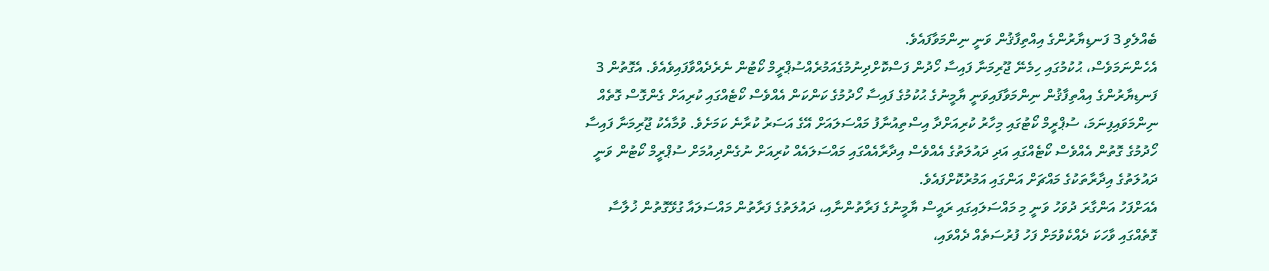ބެއްލެވި 3 ފަނޑިޔާރުންގެ އިއްތިފާޤުން ވަނީ ނިންމަވާފައެވެ.
އެހެންނަމަވެސް، ޙުކުމުގައި ހިމެނޭ ޖޫރިމަނާ ފައިސާ ހޯދުން ފަސްކޮށްދިނުމުގެއަމުރެއްސުޕްރީމް ކޯޓުން ނެރެދެއްވާފައިވެއެވެ. އެގޮތުން 3 ފަނޑިޔާރުންގެ އިއްތިފާޤުން ނިންމަވާފައިވަނީ ޔާމީނުގެ ޙުކުމުގެ ފައިސާ ހޯދުމުގެ ކަންކަން އެއްވެސް ކޯޓެއްގައި ކުރިއަށް ގެންގޮސް ގޮތެއް ނިންމަވައިފިނަމަ، ސުޕްރީމް ކޯޓުގައި މިހާރު ކުރިއަށްދާ އިސްތިއުނާފު މައްސަލައަށް އޭގެ އަސަރު ކުރާނެ ކަމަށެވެ. ވުމާއެކު ޖޫރިމަނާ ފައިސާ ހޯދުމުގެ ގޮތުން އެއްވެސް ކޯޓެއްގައި އަދި ދައުލަތުގެ އެއްވެސް އިދާރާއެއްގައި މައްސަލައެއް ކުރިއަށް ނުގެންދިއުމަށް ސުޕްރީމް ކޯޓުން ވަނީ ދައުލަތުގެ އިދާރާތަކުގެ މައްޗަށް އަންގައި އަމުރުކޮށްފައެވެ.
އެއަށްފަހު އަންގާރަ ދުވަހު ވަނީ މި މައްސަލައިގައި ރައީސް ޔާމީނުގެ ފަރާތުންނާއި، ދައުލަތުގެ ފަރާތުން މައްސަލައާ ގުޅޭގޮތުން ޚުލާސާ ގޮތެއްގައި ވާހަކަ ދެއްކެވުމަށް ފަހު ފުރުސަތެއް ދެއްވައި،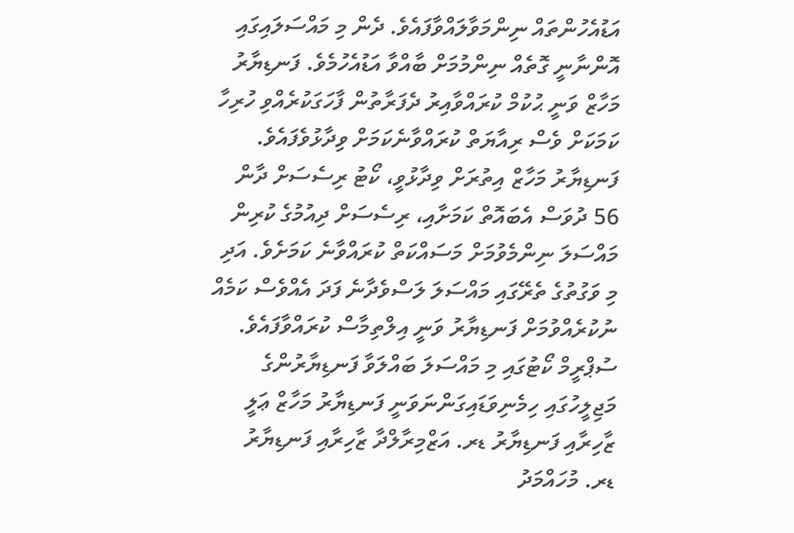އަޑުއެހުންތައް ނިންމަވާލައްވާފައެވެ. ދެން މި މައްސަލައިގައި އޮންނާނީ ގޮތެއް ނިންމުމަށް ބާއްވާ އަޑުއެހުމެވެ. ފަނޑިޔާރު މަހާޒް ވަނީ ޙުކުމް ކުރައްވާއިރު ދެފަރާތުން ފާހަގަކުރެއްވި ހުރިހާ ކަމަކަށް ވެސް ރިއާޔަތް ކުރައްވާނެކަމަށް ވިދާޅުވެފައެވެ.
ފަނޑިޔާރު މަހާޒް އިތުރަށް ވިދާޅުވީ، ކޯޓު ރިސެސަށް ދާން 56 ދުވަސް އެބައޮތް ކަމަށާއި، ރިސެސަށް ދިއުމުގެ ކުރިން މައްސަލަ ނިންމެވުމަށް މަސައްކަތް ކުރައްވާނެ ކަމަށެވެ. އަދި މި ވަގުތުގެ ތެރޭގައި މައްސަލަ ލަސްވެދާނެ ފަދަ އެއްވެސް ކަމެއް ނުކުރެއްވުމަށް ފަނޑިޔާރު ވަނީ އިލްތިމާސް ކުރައްވާފައެވެ.
ސުޕްރީމް ކޯޓުގައި މި މައްސަލަ ބައްލަވާ ފަނޑިޔާރުންގެ މަޖިލީހުގައި ހިމެނިވަޑައިގަންނަވަނީ ފަނޑިޔާރު މަހާޒް ޢަލީ ޒާހިރާއި ފަނޑިޔާރު ޑރ. އަޒްމިރާލްދާ ޒާހިރާއި ފަނޑިޔާރު ޑރ. މުހައްމަދު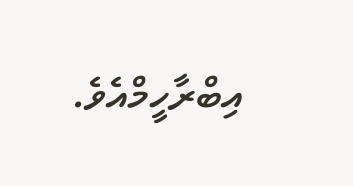އިބްރާހީމްއެވެ.